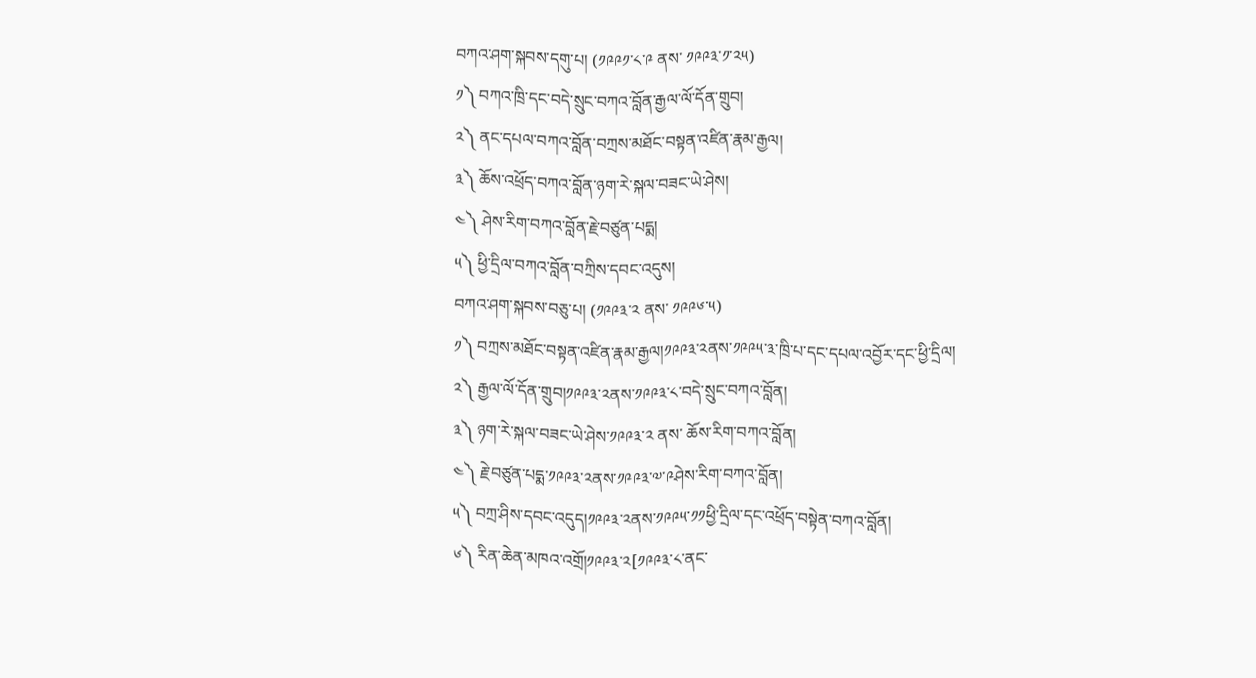བཀའ་ཤག་སྐབས་དགུ་པ། (༡༩༩༡་༨་༩ ནས་ ༡༩༩༣་༡་༢༥)
༡༽ བཀའ་ཁྲི་དང་བདེ་སྲུང་བཀའ་བློན་རྒྱལ་ལོ་དོན་གྲུབ།
༢༽ ནང་དཔལ་བཀའ་བློན་བཀྲས་མཐོང་བསྟན་འཛིན་རྣམ་རྒྱལ།
༣༽ ཆོས་འཕྲོད་བཀའ་བློན་ཉག་རེ་སྐལ་བཟང་ཡེ་ཤེས།
༤༽ ཤེས་རིག་བཀའ་བློན་རྗེ་བཙུན་པདྨ།
༥༽ ཕྱི་དྲིལ་བཀའ་བློན་བཀྲིས་དབང་འདུས།
བཀའ་ཤག་སྐབས་བཅུ་པ། (༡༩༩༣་༢ ནས་ ༡༩༩༦་༥)
༡༽ བཀྲས་མཐོང་བསྟན་འཛིན་རྣམ་རྒྱལ།༡༩༩༣་༢ནས་༡༩༩༥་༣་ཁྲི་པ་དང་དཔལ་འབྱོར་དང་ཕྱི་དྲིལ།
༢༽ རྒྱལ་ལོ་དོན་གྲུབ།༡༩༩༣་༢ནས་༡༩༩༣་༨་བདེ་སྲུང་བཀའ་བློན།
༣༽ ཉག་རེ་སྐལ་བཟང་ཡེ་ཤེས་༡༩༩༣་༢ ནས་ ཆོས་རིག་བཀའ་བློན།
༤༽ རྗེ་བཙུན་པདྨ་༡༩༩༣་༢ནས་༡༩༩༣་༧་༩ཤེས་རིག་བཀའ་བློན།
༥༽ བཀྲ་ཤིས་དབང་འདུད།༡༩༩༣་༢ནས་༡༩༩༥་༡༡ཕྱི་དྲིལ་དང་འཕྲོད་བསྟེན་བཀའ་བློན།
༦༽ རིན་ཆེན་མཁའ་འགྲོ།༡༩༩༣་༢[༡༩༩༣་༨་ནང་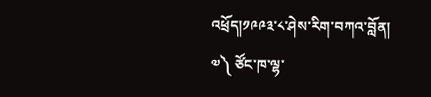འཕྲོད།༡༩༩༣་༨་ཤེས་རིག་བཀའ་བློན།
༧༽ ཙོང་ཁ་ལྷ་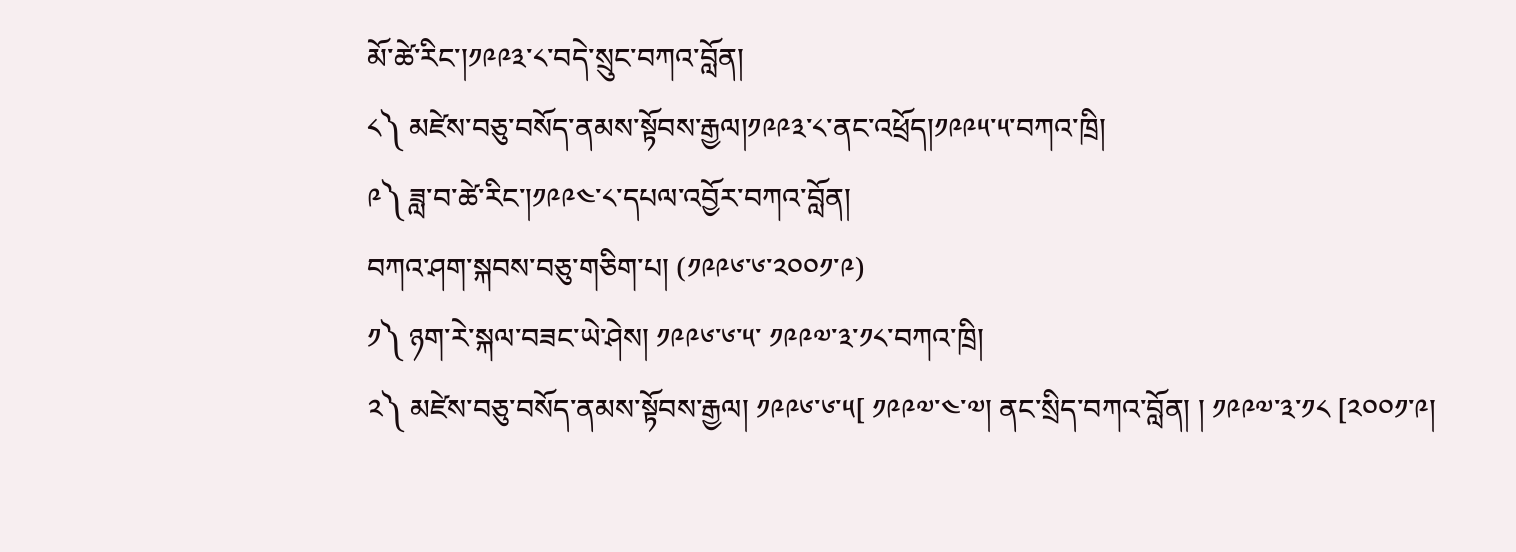མོ་ཚེ་རིང་།༡༩༩༣་༨་བདེ་སྲུང་བཀའ་བློན།
༨༽ མཛེས་བཅུ་བསོད་ནམས་སྟོབས་རྒྱལ།༡༩༩༣་༨་ནང་འཕྲོད།༡༩༩༥་༥་བཀའ་ཁྲི།
༩༽ ཟླ་བ་ཚེ་རིང་།༡༩༩༤་༨་དཔལ་འབྱོར་བཀའ་བློན།
བཀའ་ཤག་སྐབས་བཅུ་གཅིག་པ། (༡༩༩༦་༦་༢༠༠༡་༩)
༡༽ ཉག་རེ་སྐལ་བཟང་ཡེ་ཤེས། ༡༩༩༦་༦་༥་ ༡༩༩༧་༣་༡༨་བཀའ་ཁྲི།
༢༽ མཛེས་བཅུ་བསོད་ནམས་སྟོབས་རྒྱལ། ༡༩༩༦་༦་༥[ ༡༩༩༧་༤་༧། ནང་སྲིད་བཀའ་བློན། ། ༡༩༩༧་༣་༡༨ [༢༠༠༡་༩།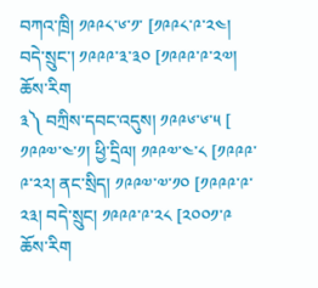བཀའ་ཁྲི། ༡༩༩༨་༦་༡་ [༡༩༩༨་༩་༢༤། བདེ་སྲུང་། ༡༩༩༩་༣་༣༠ [༡༩༩༩་༩་༢༧། ཆོས་རིག
༣༽ བཀྲིས་དབང་འདུས། ༡༩༩༦་༦་༥ [ ༡༩༩༧་༤་༡། ཕྱི་དྲིལ། ༡༩༩༧་༤་༨ [༡༩༩༩་༩་༢༢། ནང་སྲིད། ༡༩༩༧་༧་༡༠ [༡༩༩༩་༩་༢༣། བདེ་སྲུང། ༡༩༩༩་༩་༢༨ [༢༠༠༡་༩ ཆོས་རིག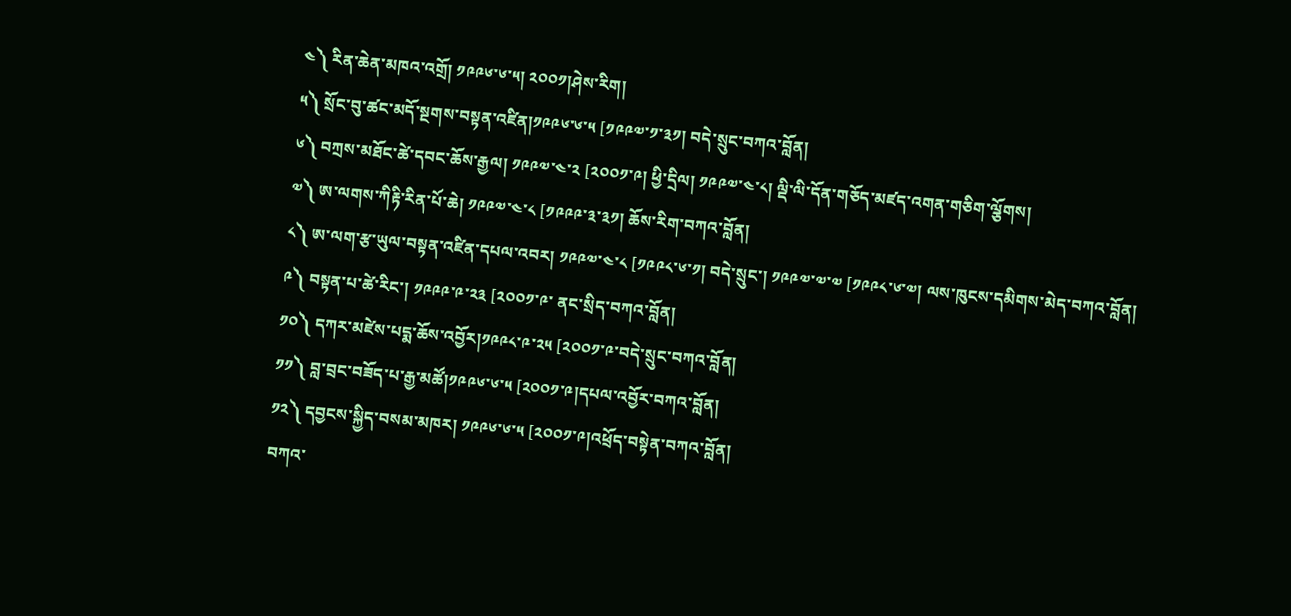༤༽ རིན་ཆེན་མཁའ་འགྲོ། ༡༩༩༦་༦་༥། ༢༠༠༡།ཤེས་རིག།
༥༽ སྲོང་བུ་ཚང་མདོ་སྔགས་བསྟན་འཛིན།༡༩༩༦་༦་༥ [༡༩༩༧་༡་༣༡། བདེ་སྲུང་བཀའ་བློན།
༦༽ བཀྲས་མཐོང་ཚེ་དབང་ཆོས་རྒྱལ། ༡༩༩༧་༤་༢ [༢༠༠༡་༩། ཕྱི་དྲིལ། ༡༩༩༧་༤་༨། ལྡི་ལི་དོན་གཅོད་མཛད་འགན་གཅིག་ལྕོགས།
༧༽ ཨ་ལགས་ཀིརྟི་རིན་པོ་ཆེ། ༡༩༩༧་༤་༨ [༡༩༩༩་༣་༣༡། ཆོས་རིག་བཀའ་བློན།
༨༽ ཨ་ལག་རྩ་ཡུལ་བསྟན་འཛིན་དཔལ་འབར། ༡༩༩༧་༤་༨ [༡༩༩༨་༦་༡། བདེ་སྲུང་། ༡༩༩༧་༧་༧ [༡༩༩༨་༦་༧། ལས་ཁུངས་དམིགས་མེད་བཀའ་བློན།
༩༽ བསྟན་པ་ཚེ་རིང་། ༡༩༩༩་༩་༢༣ [༢༠༠༡་༩་ ནང་སྲིད་བཀའ་བློན།
༡༠༽ དཀར་མཛེས་པདྨ་ཆོས་འབྱོར།༡༩༩༨་༩་༢༥ [༢༠༠༡་༩་བདེ་སྲུང་བཀའ་བློན།
༡༡༽ བླ་བྲང་བཟོད་པ་རྒྱ་མཚོ།༡༩༩༦་༦་༥ [༢༠༠༡་༩།དཔལ་འབྱོར་བཀའ་བློན།
༡༢༽ དབྱངས་སྐྱིད་བསམ་མཁར། ༡༩༩༦་༦་༥ [༢༠༠༡་༩།འཕྲོད་བསྟེན་བཀའ་བློན།
བཀའ་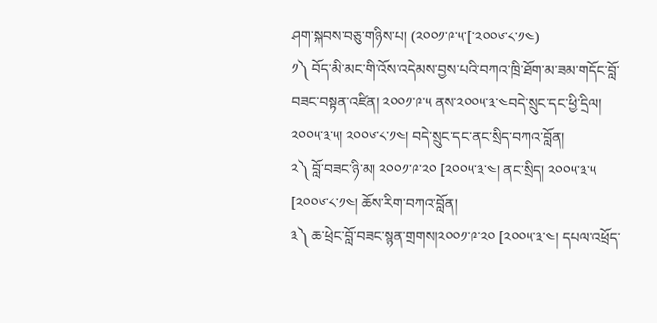ཤག་སྐབས་བཅུ་གཉིས་པ། (༢༠༠༡་༩་༥་[་༢༠༠༦་༨་༡༤)
༡༽ བོད་མི་མང་གི་འོས་འདེམས་བྱས་པའི་བཀའ་ཁྲི་ཐོག་མ་ཟམ་གདོང་བློ་བཟང་བསྟན་འཛིན། ༢༠༠༡་༩་༥ ནས་༢༠༠༥་༣་༤བདེ་སྲུང་དང་ཕྱི་དྲིལ། ༢༠༠༥་༣་༥། ༢༠༠༦་༨་༡༤། བདེ་སྲུང་དང་ནང་སྲིད་བཀའ་བློན།
༢༽ བློ་བཟང་ཉི་མ། ༢༠༠༡་༩་༢༠ [༢༠༠༥་༣་༤། ནང་སྲིད། ༢༠༠༥་༣་༥ [༢༠༠༦་༨་༡༤། ཆོས་རིག་བཀའ་བློན།
༣༽ ཆ་ཕྲེང་བློ་བཟང་སྙན་གྲགས།༢༠༠༡་༩་༢༠ [༢༠༠༥་༣་༤། དཔལ་འཕྲོད་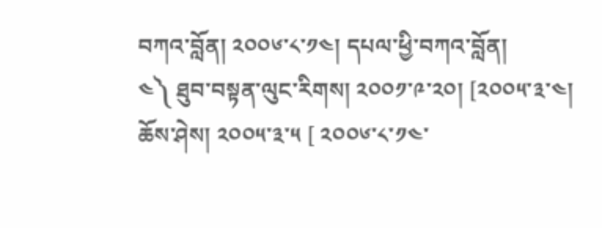བཀའ་བློན། ༢༠༠༦་༨་༡༤། དཔལ་ཕྱི་བཀའ་བློན།
༤༽ ཐུབ་བསྟན་ལུང་རིགས། ༢༠༠༡་༩་༢༠། [༢༠༠༥་༣་༤། ཆོས་ཤེས། ༢༠༠༥་༣་༥ [ ༢༠༠༦་༨་༡༤་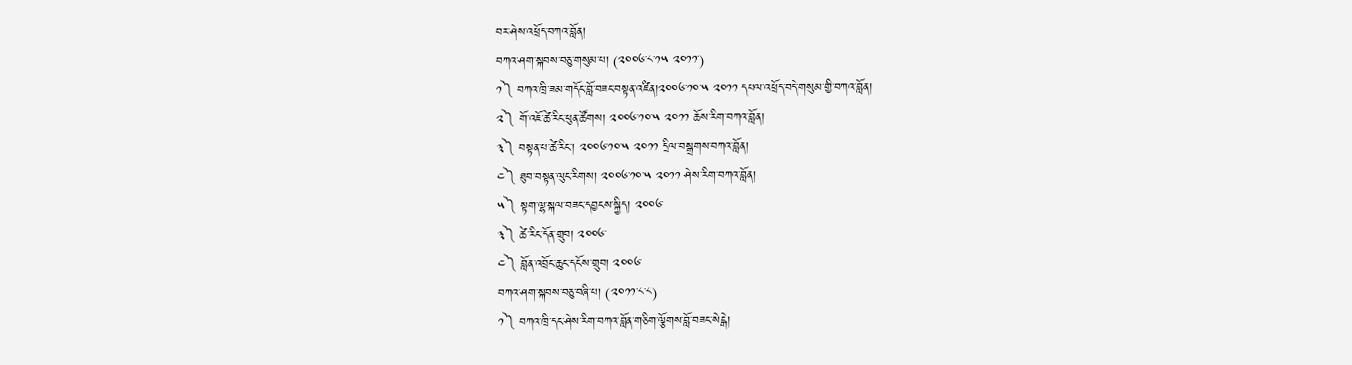བར་ཤེས་འཕྲོད་བཀའ་བློན།
བཀའ་ཤག་སྐབས་བཅུ་གསུམ་པ། (༢༠༠༦་༨་༡༥ ༢༠༡༡་)
༡༽ བཀའ་ཁྲི་ཟམ་གདོང་བློ་བཟང་བསྟན་འཛིན།༢༠༠༦་༡༠་༥ ༢༠༡༡ དཔལ་འཕྲོད་བདེ་གསུམ་གྱི་བཀའ་བློན།
༢༽ གོ་འཇོ་ཚེ་རིང་ཕུན་ཚོགས། ༢༠༠༦་༡༠་༥ ༢༠༡༡ ཆོས་རིག་བཀའ་བློན།
༣༽ བསྟན་པ་ཚེ་རིང་། ༢༠༠༦་༡༠་༥ ༢༠༡༡ དྲིལ་བསྒྲགས་བཀའ་བློན།
༤༽ ཐུབ་བསྟན་ལུང་རིགས། ༢༠༠༦་༡༠་༥ ༢༠༡༡ ཤེས་རིག་བཀའ་བློན།
༥༽ སྟག་ལྷ་སྐལ་བཟང་དབྱངས་སྐྱིད། ༢༠༠༦་
༣༽ ཚེ་རིང་དོན་གྲུབ། ༢༠༠༦་
༤༽ བློན་འབྲོང་ཆུང་དངོས་གྲུབ། ༢༠༠༦་
བཀའ་ཤག་སྐབས་བཅུ་བཞི་པ། (༢༠༡༡་༨་༨)
༡༽ བཀའ་ཁྲི་དང་ཤེས་རིག་བཀའ་བློན་གཅིག་ལྕོགས་བློ་བཟང་སེངྒེ།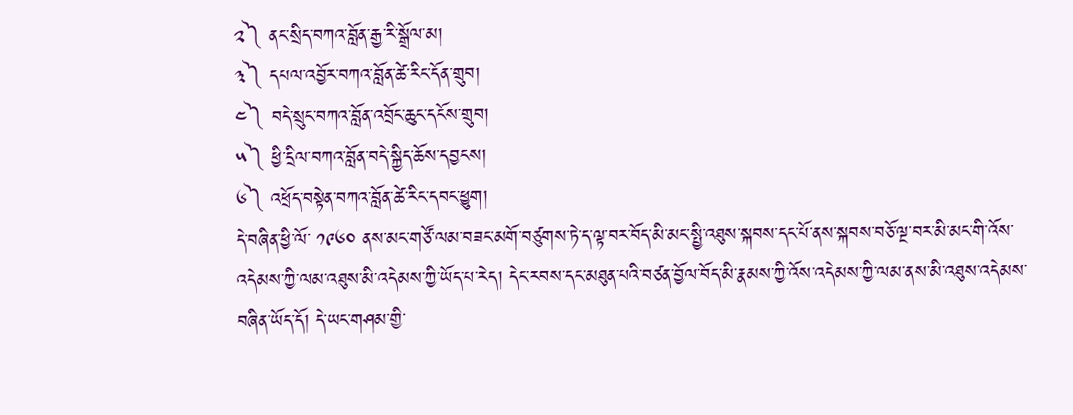༢༽ ནང་སྲིད་བཀའ་བློན་རྒྱ་རི་སྒྲོལ་མ།
༣༽ དཔལ་འབྱོར་བཀའ་བློན་ཚེ་རིང་དོན་གྲུབ།
༤༽ བདེ་སྲུང་བཀའ་བློན་འབྲོང་ཆུང་དངོས་གྲུབ།
༥༽ ཕྱི་དྲིལ་བཀའ་བློན་བདེ་སྐྱིད་ཆོས་དབྱངས།
༦༽ འཕྲོད་བསྟེན་བཀའ་བློན་ཚེ་རིང་དབང་ཕྱུག།
དེ་བཞིན་ཕྱི་ལོ་ ༡༩༦༠ ནས་མང་གཙོ་ལམ་བཟང་མགོ་བཙུགས་ཏེ་ད་ལྟ་བར་བོད་མི་མང་སྤྱི་འཐུས་སྐབས་དང་པོ་ནས་སྐབས་བཅོ་ལྔ་བར་མི་མང་གི་འོས་འདེམས་ཀྱི་ལམ་འཐུས་མི་འདེམས་ཀྱི་ཡོད་པ་རེད། དེང་རབས་དང་མཐུན་པའི་བཙན་བྱོལ་བོད་མི་རྣམས་ཀྱི་འོས་འདེམས་ཀྱི་ལམ་ནས་མི་འཐུས་འདེམས་བཞིན་ཡོད་དོ། དེ་ཡང་གཤམ་གྱི་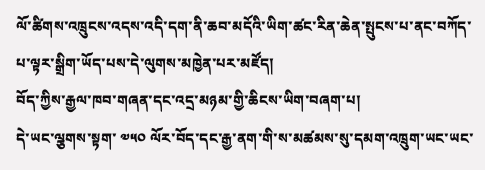ལོ་ཚིགས་འཁྲུངས་འདས་འདི་དག་ནི་ཆབ་མདོའི་ཡིག་ཚང་རིན་ཆེན་སྤུངས་པ་ནང་བཀོད་པ་ལྟར་སྒྲིག་ཡོད་པས་དེ་ལུགས་མཁྱེན་པར་མཛོད།
བོད་ཀྱིས་རྒྱལ་ཁབ་གཞན་དང་འདྲ་མཉམ་གྱི་ཆིངས་ཡིག་བཞག་པ།
དེ་ཡང་ལྕགས་སྟག་ ༧༥༠ ལོར་བོད་དང་རྒྱ་ནག་གི་ས་མཚམས་སུ་དམག་འཁྲུག་ཡང་ཡང་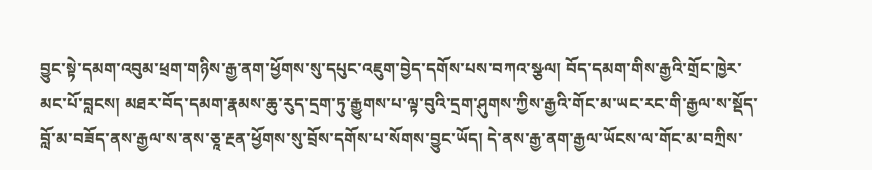བྱུང་སྟེ་དམག་འབུམ་ཕྲག་གཉིས་རྒྱ་ནག་ཕྱོགས་སུ་དཔུང་འཇུག་བྱེད་དགོས་པས་བཀའ་སྩལ། བོད་དམག་གིས་རྒྱའི་གྲོང་ཁྱེར་མང་པོ་བླངས། མཐར་བོད་དམག་རྣམས་ཆུ་རུད་དྲག་ཏུ་རྒྱུགས་པ་ལྟ་བུའི་དྲག་ཤུགས་ཀྱིས་རྒྱའི་གོང་མ་ཡང་རང་གི་རྒྱལ་ས་སྡོད་བློ་མ་བཟོད་ནས་རྒྱལ་ས་ནས་ཅཱ་རྔན་ཕྱོགས་སུ་བྲོས་དགོས་པ་སོགས་བྱུང་ཡོད། དེ་ནས་རྒྱ་ནག་རྒྱལ་ཡོངས་ལ་གོང་མ་བཀྲིས་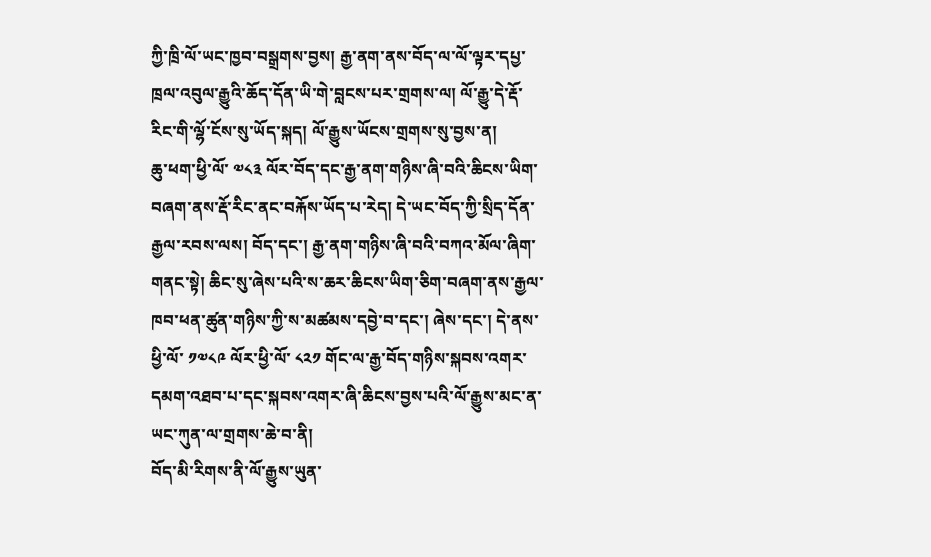ཀྱི་ཁྲི་ལོ་ཡང་ཁྱབ་བསྒྲགས་བྱས། རྒྱ་ནག་ནས་བོད་ལ་ལོ་ལྟར་དཔྱ་ཁྲལ་འབུལ་རྒྱུའི་ཆོད་དོན་ཡི་གེ་བླངས་པར་གྲགས་ལ། ལོ་རྒྱུ་དེ་རྡོ་རིང་གི་ལྷོ་ངོས་སུ་ཡོད་སྐད། ལོ་རྒྱུས་ཡོངས་གྲགས་སུ་བྱས་ན།
ཆུ་ཕག་ཕྱི་ལོ་ ༧༨༣ ལོར་བོད་དང་རྒྱ་ནག་གཉིས་ཞི་བའི་ཆིངས་ཡིག་བཞག་ནས་རྡོ་རིང་ནང་བརྐོས་ཡོད་པ་རེད། དེ་ཡང་བོད་ཀྱི་སྲིད་དོན་རྒྱལ་རབས་ལས། བོད་དང་། རྒྱ་ནག་གཉིས་ཞི་བའི་བཀའ་མོལ་ཞིག་གནང་སྟེ། ཆིང་སུ་ཞེས་པའི་ས་ཆར་ཆིངས་ཡིག་ཅིག་བཞག་ནས་རྒྱལ་ཁབ་ཕན་ཚུན་གཉིས་ཀྱི་ས་མཚམས་དབྱེ་བ་དང་། ཞེས་དང་། དེ་ནས་ཕྱི་ལོ་ ༡༧༨༩ ལོར་ཕྱི་ལོ་ ༨༢༡ གོང་ལ་རྒྱ་བོད་གཉིས་སྐབས་འགར་དམག་འཐབ་པ་དང་སྐབས་འགར་ཞི་ཆིངས་བྱས་པའི་ལོ་རྒྱུས་མང་ན་ཡང་ཀུན་ལ་གྲགས་ཆེ་བ་ནི།
བོད་མི་རིགས་ནི་ལོ་རྒྱུས་ཡུན་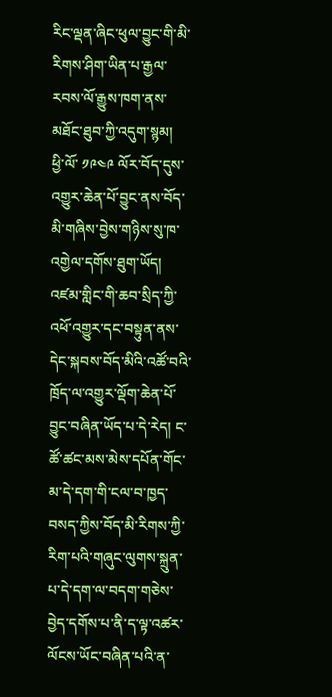རིང་ལྡན་ཞིང་ཕུལ་བྱུང་གི་མི་རིགས་ཤིག་ཡིན་པ་རྒྱལ་རབས་ལོ་རྒྱུས་ཁག་ནས་མཐོང་ཐུབ་ཀྱི་འདུག་སྙམ།
ཕྱི་ལོ་ ༡༩༤༩ ལོར་བོད་དུས་འགྱུར་ཆེན་པོ་བྱུང་ནས་བོད་མི་གཞིས་བྱེས་གཉིས་སུ་ཁ་འགྱེལ་དགོས་ཐུག་ཡོད། འཛམ་གླིང་གི་ཆབ་སྲིད་ཀྱི་འཕོ་འགྱུར་དང་བསྟུན་ནས་དེང་སྐབས་བོད་མིའི་འཚོ་བའི་ཁྲོད་ལ་འགྱུར་ལྡོག་ཆེན་པོ་བྱུང་བཞིན་ཡོད་པ་དེ་རེད། ང་ཚོ་ཚང་མས་མེས་དཔོན་གོང་མ་དེ་དག་གི་ངལ་བ་ཁྱད་བསད་ཀྱིས་བོད་མི་རིགས་ཀྱི་རིག་པའི་གཞུང་ལུགས་སྐྲུན་པ་དེ་དག་ལ་བདག་གཅེས་བྱེད་དགོས་པ་ནི་ད་ལྟ་འཚར་ལོངས་ཡོང་བཞིན་པའི་ན་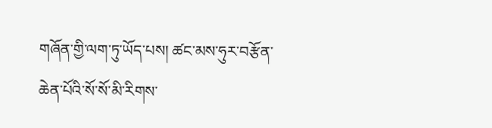གཞོན་གྱི་ལག་ཏུ་ཡོད་པས། ཚང་མས་ཧུར་བརྩོན་ཆེན་པོའི་སོ་སོ་མི་རིགས་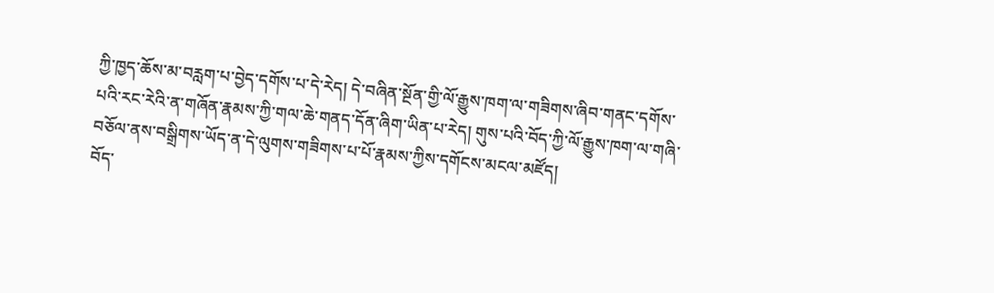ཀྱི་ཁྱད་ཆོས་མ་བརླག་པ་བྱེད་དགོས་པ་དེ་རེད། དེ་བཞིན་སྔོན་གྱི་ལོ་རྒྱུས་ཁག་ལ་གཟིགས་ཞིབ་གནང་དགོས་པའི་རང་རེའི་ན་གཞོན་རྣམས་ཀྱི་གལ་ཆེ་གནད་དོན་ཞིག་ཡིན་པ་རེད། གུས་པའི་བོད་ཀྱི་ལོ་རྒྱུས་ཁག་ལ་གཞི་བཅོལ་ནས་བསྒྲིགས་ཡོད་ན་དེ་ལུགས་གཟིགས་པ་པོ་རྣམས་ཀྱིས་དགོངས་མངལ་མཛོད།
བོད་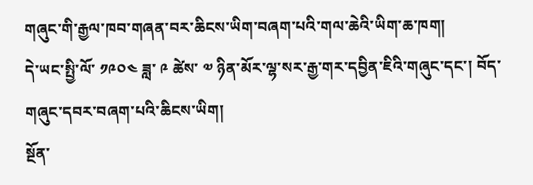གཞུང་གི་རྒྱལ་ཁབ་གཞན་བར་ཆིངས་ཡིག་བཞག་པའི་གལ་ཆེའི་ཡིག་ཆ་ཁག།
དེ་ཡང་སྤྱི་ལོ་ ༡༩༠༤ ཟླ་ ༩ ཚེས་ ༧ ཉིན་མོར་ལྷ་སར་རྒྱ་གར་དབྱིན་ཇིའི་གཞུང་དང་། བོད་གཞུང་དབར་བཞག་པའི་ཆིངས་ཡིག།
སྔོན་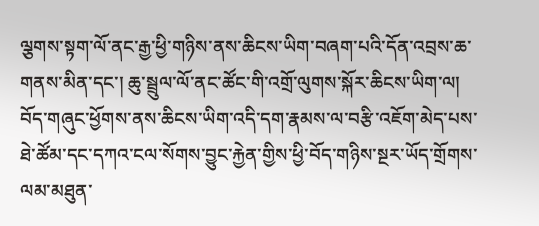ལྕགས་སྟག་ལོ་ནང་རྒྱ་ཕྱི་གཉིས་ནས་ཆིངས་ཡིག་བཞག་པའི་དོན་འབྲས་ཆ་གནས་མིན་དང་། ཆུ་སྦྲུལ་ལོ་ནང་ཚོང་གི་འགྲོ་ལུགས་སྐོར་ཆིངས་ཡིག་ལ། བོད་གཞུང་ཕྱོགས་ནས་ཆིངས་ཡིག་འདི་དག་རྣམས་ལ་བརྩི་འཇོག་མེད་པས་ཐེ་ཚོམ་དང་དཀའ་ངལ་སོགས་བྱུང་རྐྱེན་གྱིས་ཕྱི་བོད་གཉིས་སྔར་ཡོད་གྲོགས་ལམ་མཐུན་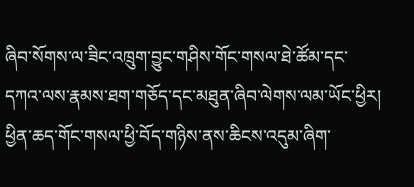ཞིབ་སོགས་ལ་ཟིང་འཁྲུག་བྱུང་གཤིས་གོང་གསལ་ཐེ་ཚོམ་དང་དཀའ་ལས་རྣམས་ཐག་གཅོད་དང་མཐུན་ཞིབ་ལེགས་ལམ་ཡོང་ཕྱིར། ཕྱིན་ཆད་གོང་གསལ་ཕྱི་བོད་གཉིས་ནས་ཆིངས་འདུམ་ཞིག་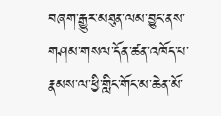བཞག་རྒྱུར་མཐུན་ལམ་བྱུང་ནས་གཤམ་གསལ་དོན་ཚན་འཁོད་པ་རྣམས་ལ་ཕྱི་གླིང་གོང་མ་ཆེན་མོ་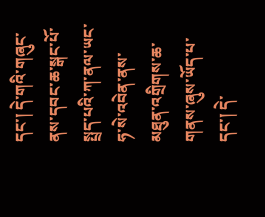དང་། དེ་གའི་གཞུང་ནས་དབང་ཆ་སྒང་པོ་སྤྲད་པའི་ཀ་ནལ་ཡང་ཧ་སེ་འབེན་ནས་མཐུན་འགྲིགས་ཆ་གནས་ཞུས་ཡོད་པ་དང་། དེ་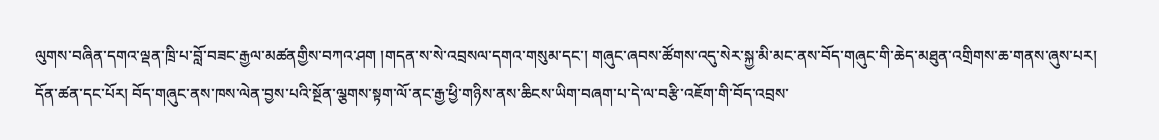ལུགས་བཞིན་དགའ་ལྡན་ཁྲི་པ་བློ་བཟང་རྒྱལ་མཚནགྱིས་བཀའ་ཤག །གདན་ས་སེ་འབྲསལ་དགའ་གསུམ་དང་། གཞུང་ཞབས་ཚོགས་འདུ་སེར་སྐྱ་མི་མང་ནས་བོད་གཞུང་གི་ཆེད་མཐུན་འགྲིགས་ཆ་གནས་ཞུས་པར།
དོན་ཚན་དང་པོར། བོད་གཞུང་ནས་ཁས་ལེན་བྱས་པའི་སྔོན་ལྕགས་སྟག་ལོ་ནང་རྒྱ་ཕྱི་གཉིས་ནས་ཆིངས་ཡིག་བཞག་པ་དེ་ལ་བརྩི་འཇོག་གི་བོད་འབྲས་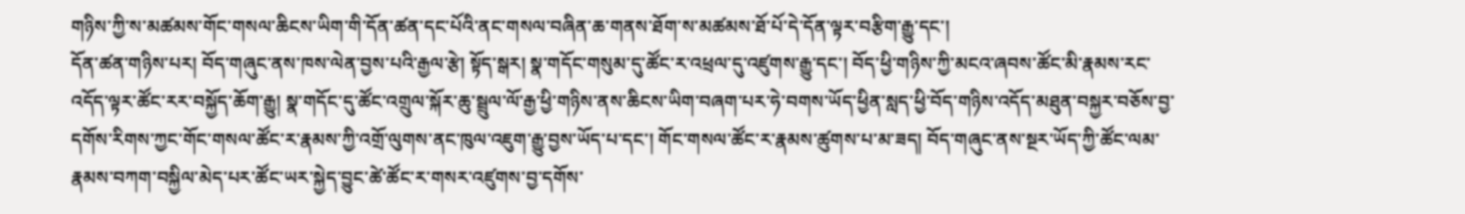གཉིས་ཀྱི་ས་མཚམས་གོང་གསལ་ཆིངས་ཡིག་གི་དོན་ཚན་དང་པོའི་ནང་གསལ་བཞིན་ཆ་གནས་ཐོག་ས་མཚམས་ཐོ་པོ་དེ་དོན་ལྟར་བརྩིག་རྒྱུ་དང་།
དོན་ཚན་གཉིས་པར། བོད་གཞུང་ནས་ཁས་ལེན་བྱས་པའི་རྒྱལ་རྩེ། སྟོད་སྒར། སྣ་གདོང་གསུམ་དུ་ཚོང་ར་འཕྲལ་དུ་འཛུགས་རྒྱུ་དང་། བོད་ཕྱི་གཉིས་ཀྱི་མངའ་ཞབས་ཚོང་མི་རྣམས་རང་འདོད་ལྟར་ཚོང་རར་བསྐྱོད་ཆོག་རྒྱུ། སྣ་གདོང་དུ་ཚོང་འགྲུལ་སྐོར་ཆུ་སྦྲུལ་ལོ་རྒྱ་ཕྱི་གཉིས་ནས་ཆིངས་ཡིག་བཞག་པར་ཧེ་བགས་ཡོད་ཕྱིན་སླད་ཕྱི་བོད་གཉིས་འདོད་མཐུན་བསྐྱར་བཅོས་བྱ་དགོས་རིགས་ཀྱང་གོང་གསལ་ཚོང་ར་རྣམས་ཀྱི་འགྲོ་ལུགས་ནང་ཁུལ་འཇུག་རྒྱུ་བྱས་ཡོད་པ་དང་། གོང་གསལ་ཚོང་ར་རྣམས་ཚུགས་པ་མ་ཟད། བོད་གཞུང་ནས་སྔར་ཡོད་ཀྱི་ཚོང་ལམ་རྣམས་བཀག་བསྐྱིལ་མེད་པར་ཚོང་ཡར་སྐྱེད་བྱུང་ཚེ་ཚོང་ར་གསར་འཛུགས་བྱ་དགོས་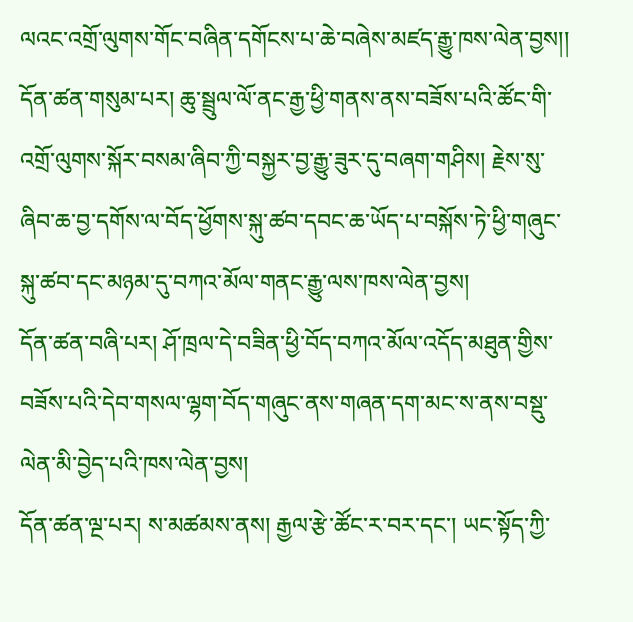ལའང་འགྲོ་ལུགས་གོང་བཞིན་དགོངས་པ་ཆེ་བཞེས་མཛད་རྒྱུ་ཁས་ལེན་བྱས།།
དོན་ཚན་གསུམ་པར། ཆུ་སྦྲུལ་ལོ་ནང་རྒྱ་ཕྱི་གནས་ནས་བཟོས་པའི་ཚོང་གི་འགྲོ་ལུགས་སྐོར་བསམ་ཞིབ་ཀྱི་བསྐྱར་བྱ་རྒྱུ་ཟུར་དུ་བཞག་གཤིས། རྗེས་སུ་ཞིབ་ཆ་བྱ་དགོས་ལ་བོད་ཕྱོགས་སྐུ་ཚབ་དབང་ཆ་ཡོད་པ་བསྐོས་ཏེ་ཕྱི་གཞུང་སྐུ་ཚབ་དང་མཉམ་དུ་བཀའ་མོལ་གནང་རྒྱུ་ལས་ཁས་ལེན་བྱས།
དོན་ཚན་བཞི་པར། ཤོ་ཁྲལ་དེ་བཟིན་ཕྱི་བོད་བཀའ་མོལ་འདོད་མཐུན་གྱིས་བཟོས་པའི་དེབ་གསལ་ལྷག་བོད་གཞུང་ནས་གཞན་དག་མང་ས་ནས་བསྡུ་ལེན་མི་བྱེད་པའི་ཁས་ལེན་བྱས།
དོན་ཚན་ལྔ་པར། ས་མཚམས་ནས། རྒྱལ་རྩེ་ཚོང་ར་བར་དང་། ཡང་སྟོད་ཀྱི་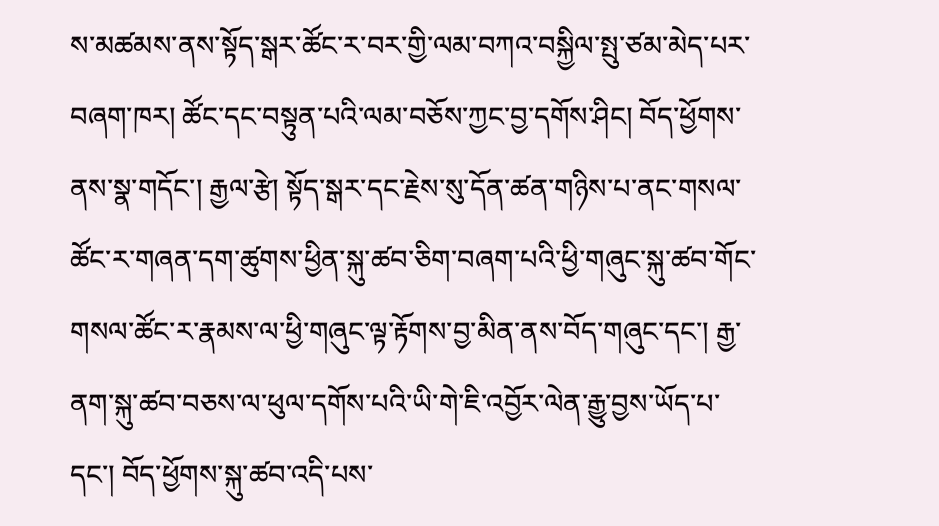ས་མཚམས་ནས་སྟོད་སྒར་ཚོང་ར་བར་གྱི་ལམ་བཀའ་བསྐྱིལ་སྤུ་ཙམ་མེད་པར་བཞག་ཁར། ཚོང་དང་བསྟུན་པའི་ལམ་བཅོས་ཀྱང་བྱ་དགོས་ཤིང། བོད་ཕྱོགས་ནས་སྣ་གདོང་། རྒྱལ་རྩེ། སྟོད་སྒར་དང་རྗེས་སུ་དོན་ཚན་གཉིས་པ་ནང་གསལ་ཚོང་ར་གཞན་དག་ཚུགས་ཕྱིན་སྐུ་ཚབ་ཅིག་བཞག་པའི་ཕྱི་གཞུང་སྐུ་ཚབ་གོང་གསལ་ཚོང་ར་རྣམས་ལ་ཕྱི་གཞུང་ལྟ་རྟོགས་བྱ་མིན་ནས་བོད་གཞུང་དང་། རྒྱ་ནག་སྐུ་ཚབ་བཅས་ལ་ཕུལ་དགོས་པའི་ཡི་གེ་ཇི་འབྱོར་ལེན་རྒྱུ་བྱས་ཡོད་པ་དང་། བོད་ཕྱོགས་སྐུ་ཚབ་འདི་པས་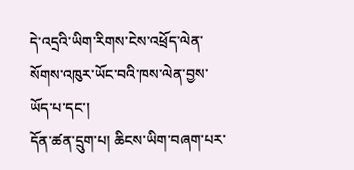དེ་འདྲའི་ཡིག་རིགས་ངེས་འཕྲོད་ལེན་སོགས་འཁུར་ཡོང་བའི་ཁས་ལེན་བྱས་ཡོད་པ་དང་།
དོན་ཚན་དྲུག་པ། ཆིངས་ཡིག་བཞག་པར་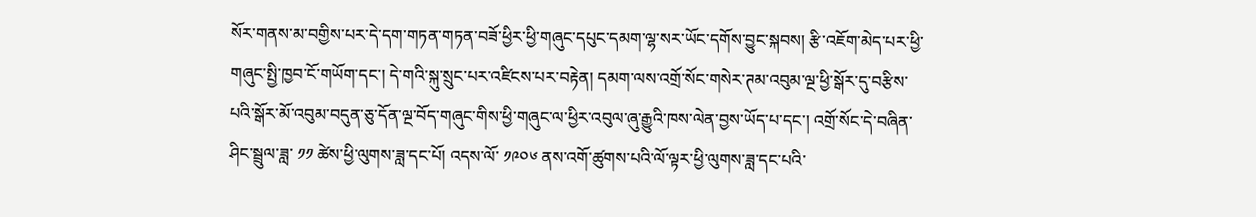སོར་གནས་མ་བགྱིས་པར་དེ་དག་གཏན་གཏན་བཟོ་ཕྱིར་ཕྱི་གཞུང་དཔུང་དམག་ལྷ་སར་ཡོང་དགོས་བྱུང་སྐབས། རྩི་འཇོག་མེད་པར་ཕྱི་གཞུང་སྤྱི་ཁྱབ་ངོ་གཡོག་དང་། དེ་གའི་སྐུ་སྲུང་པར་འཛིངས་པར་བརྟེན། དམག་ལས་འགྲོ་སོང་གསེར་ཊམ་འབུམ་ལྔ་ཕྱི་སྒོར་དུ་བརྩིས་པའི་སྒོར་མོ་འབུམ་བདུན་ཅུ་དོན་ལྔ་བོད་གཞུང་གིས་ཕྱི་གཞུང་ལ་ཕྱིར་འབུལ་ཞུ་རྒྱུའི་ཁས་ལེན་བྱས་ཡོད་པ་དང་། འགྲོ་སོང་དེ་བཞིན་ཤིང་སྦྲུལ་ཟླ་ ༡༡ ཚེས་ཕྱི་ལུགས་ཟླ་དང་པོ། འདས་ལོ་ ༡༩༠༦ ནས་འགོ་ཚུགས་པའི་ལོ་ལྟར་ཕྱི་ལུགས་ཟླ་དང་པའི་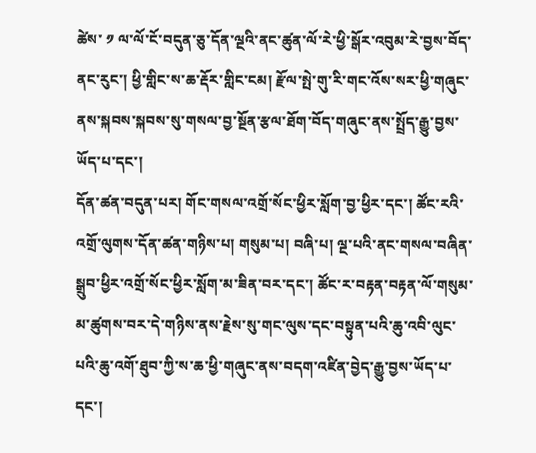ཚེས་ ༡ ལ་ལོ་ངོ་བདུན་ཅུ་དོན་ལྔའི་ནང་ཚུན་ལོ་རེ་ཕྱི་སྒོར་འབུམ་རེ་བྱས་བོད་ནང་རུང་། ཕྱི་གླིང་ས་ཆ་རྡོར་གླིང་ངམ། རྫོལ་སྤེ་གུ་རི་གང་འོས་སར་ཕྱི་གཞུང་ནས་སྐབས་སྐབས་སུ་གསལ་བྱ་སྔོན་རྩལ་ཐོག་བོད་གཞུང་ནས་སྤྲོད་རྒྱུ་བྱས་ཡོད་པ་དང་།
དོན་ཚན་བདུན་པར། གོང་གསལ་འགྲོ་སོང་ཕྱིར་སློག་བྱ་ཕྱིར་དང་། ཚོང་རའི་འགྲོ་ལུགས་དོན་ཚན་གཉིས་པ། གསུམ་པ། བཞི་པ། ལྔ་པའི་ནང་གསལ་བཞིན་སྒྲུབ་ཕྱིར་འགྲོ་སོང་ཕྱིར་སློག་མ་ཟིན་བར་དང་། ཚོང་ར་བརྟན་བརྟན་ལོ་གསུམ་མ་ཚུགས་བར་དེ་གཉིས་ནས་རྗེས་སུ་གང་ལུས་དང་བསྟུན་པའི་ཆུ་འབི་ལུང་པའི་ཆུ་འགོ་ཐུབ་ཀྱི་ས་ཆ་ཕྱི་གཞུང་ནས་བདག་འཛིན་བྱེད་རྒྱུ་བྱས་ཡོད་པ་དང་།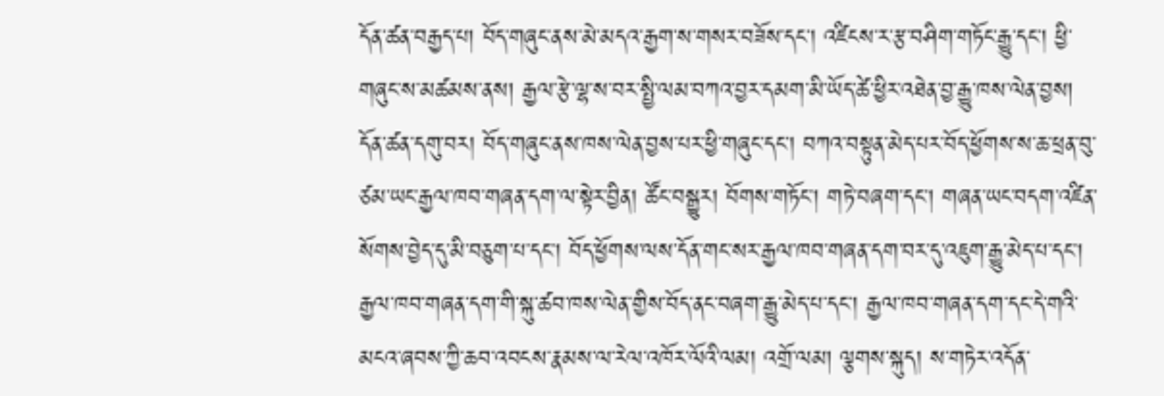དོན་ཚན་བརྒྱད་པ། བོད་གཞུང་ནས་མེ་མདའ་རྒྱག་ས་གསར་བཟོས་དང་། འཛིངས་ར་རྩ་བཤིག་གཏོང་རྒྱུ་དང་། ཕྱི་གཞུང་ས་མཚམས་ནས། རྒྱལ་རྩེ་ལྷ་ས་བར་སྤྱི་ལམ་བཀའ་བྱར་དམག་མི་ཡོད་ཚེ་ཕྱིར་འཐེན་བྱ་རྒྱུ་ཁས་ལེན་བྱས།
དོན་ཚན་དགུ་བར། བོད་གཞུང་ནས་ཁས་ལེན་བྱས་པར་ཕྱི་གཞུང་དང་། བཀའ་བསྟུན་མེད་པར་བོད་ཕྱོགས་ས་ཆ་ཕྲན་བུ་ཙམ་ཡང་རྒྱལ་ཁབ་གཞན་དག་ལ་སྟེར་བྱིན། ཚོང་བསྒྱུར། བོགས་གཏོང་། གཏེ་བཞག་དང་། གཞན་ཡང་བདག་འཛིན་སོགས་བྱེད་དུ་མི་བཅུག་པ་དང་། བོད་ཕྱོགས་ལས་དོན་གང་སར་རྒྱལ་ཁབ་གཞན་དག་བར་དུ་འཇུག་རྒྱུ་མེད་པ་དང་། རྒྱལ་ཁབ་གཞན་དག་གི་སྐུ་ཚབ་ཁས་ལེན་གྱིས་བོད་ནང་བཞག་རྒྱུ་མེད་པ་དང་། རྒྱལ་ཁབ་གཞན་དག་དང་དེ་གའི་མངའ་ཞབས་ཀྱི་ཆབ་འབངས་རྣམས་ལ་རེལ་འཁོར་ལོའི་ལམ། འགྲོ་ལམ། ལྕགས་སྐུད། ས་གཏེར་འདོན་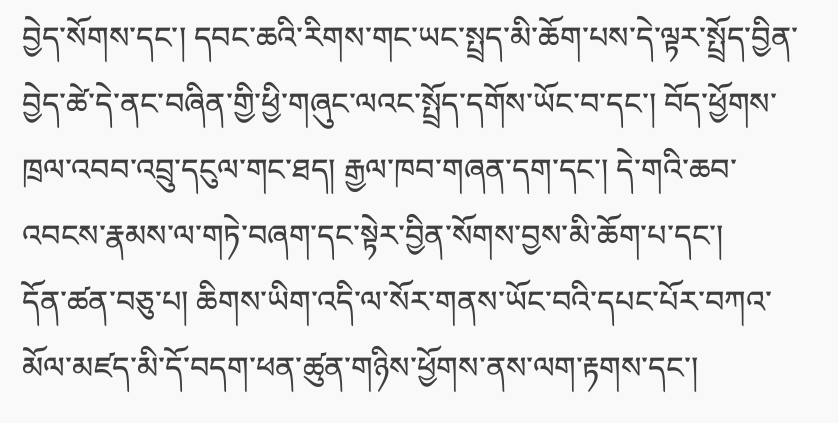བྱེད་སོགས་དང་། དབང་ཆའི་རིགས་གང་ཡང་སྤྲད་མི་ཆོག་པས་དེ་ལྟར་སྤྲོད་བྱིན་བྱེད་ཚེ་དེ་ནང་བཞིན་གྱི་ཕྱི་གཞུང་ལའང་སྤྲོད་དགོས་ཡོང་བ་དང་། བོད་ཕྱོགས་ཁྲལ་འབབ་འབྲུ་དངུལ་གང་ཐད། རྒྱལ་ཁབ་གཞན་དག་དང་། དེ་གའི་ཆབ་འབངས་རྣམས་ལ་གཏེ་བཞག་དང་སྟེར་བྱིན་སོགས་བྱས་མི་ཆོག་པ་དང་།
དོན་ཚན་བཅུ་པ། ཆིགས་ཡིག་འདི་ལ་སོར་གནས་ཡོང་བའི་དཔང་པོར་བཀའ་མོལ་མཛད་མི་དོ་བདག་ཕན་ཚུན་གཉིས་ཕྱོགས་ནས་ལག་རྟགས་དང་།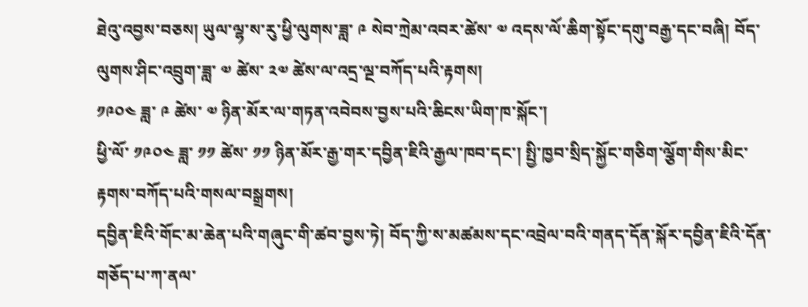ཐེའུ་འབྱས་བཅས། ཡུལ་ལྷ་ས་རུ་ཕྱི་ལུགས་ཟླ་ ༩ སེབ་ཀྲེམ་འབར་ཚེས་ ༧ འདས་ལོ་ཆིག་སྟོང་དགུ་བརྒྱ་དང་བཞི། བོད་ལུགས་ཤིང་འབྲུག་ཟླ་ ༧ ཚེས་ ༢༧ ཚེས་ལ་འདྲ་ལྔ་བཀོད་པའི་རྟགས།
༡༩༠༤ ཟླ་ ༩ ཚེས་ ༧ ཉིན་མོར་ལ་གཏན་འབེབས་བྱས་པའི་ཆིངས་ཡིག་ཁ་སྐོང་།
ཕྱི་ལོ་ ༡༩༠༤ ཟླ་ ༡༡ ཚེས་ ༡༡ ཉིན་མོར་རྒྱ་གར་དབྱིན་ཇིའི་རྒྱལ་ཁབ་དང་། སྤྱི་ཁྱབ་སྲིད་སྐྱོང་གཅིག་ལྕོག་གིས་མིང་རྟགས་བཀོད་པའི་གསལ་བསྒྲགས།
དབྱིན་ཇིའི་གོང་མ་ཆེན་པའི་གཞུང་གི་ཚབ་བྱས་ཏེ། བོད་ཀྱི་ས་མཚམས་དང་འབྲེལ་བའི་གནད་དོན་སྐོར་དབྱིན་ཇིའི་དོན་གཅོད་པ་ཀ་ནལ་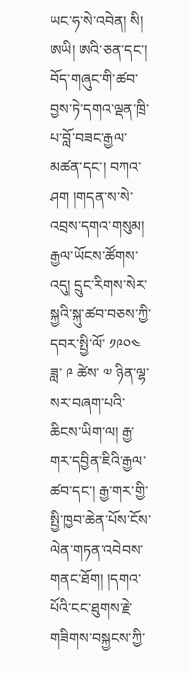ཡང་ཧ་སེ་འབེན། སི། ཨཡི། ཨའི་ཅན་དང་། བོད་གཞུང་གི་ཚབ་བྱས་ཏེ་དགའ་ལྡན་ཁྲི་པ་བློ་བཟང་རྒྱལ་མཚན་དང་། བཀའ་ཤག །གདན་ས་སེ་འབྲས་དགའ་གསུམ། རྒྱལ་ཡོངས་ཚོགས་འདུ། དྲུང་རིགས་སེར་སྐྱའི་སྐུ་ཚབ་བཅས་ཀྱི་དབར་སྤྱི་ལོ་ ༡༩༠༤ ཟླ་ ༩ ཚེས་ ༧ ཉིན་ལྷ་སར་བཞག་པའི་ཆིངས་ཡིག་ལ། རྒྱ་གར་དབྱིན་ཇིའི་རྒྱལ་ཚབ་དང་། རྒྱ་གར་གྱི་སྤྱི་ཁྱབ་ཆེན་པོས་ངོས་ལེན་གཏན་འབེབས་གནང་ཐོག། །དགའ་པོའི་ངང་ཐུགས་རྗེ་གཟིགས་བསྐྱངས་ཀྱི་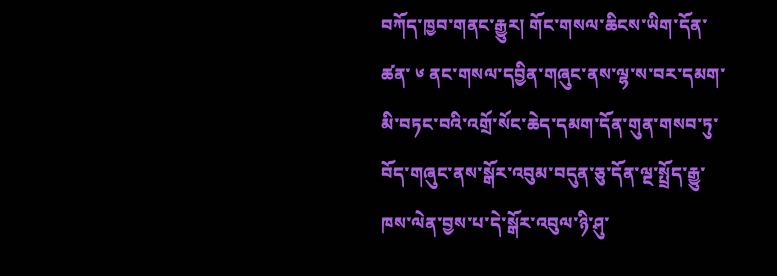བཀོད་ཁྱབ་གནང་རྒྱུར། གོང་གསལ་ཆིངས་ཡིག་དོན་ཚན་ ༦ ནང་གསལ་དབྱིན་གཞུང་ནས་ལྷ་ས་བར་དམག་མི་བཏང་བའི་འགྲོ་སོང་ཆེད་དམག་དོན་གུན་གསབ་ཏུ་བོད་གཞུང་ནས་སྒོར་འབུམ་བདུན་ཅུ་དོན་ལྔ་སྤྲོད་རྒྱུ་ཁས་ལེན་བྱས་པ་དེ་སྒོར་འབུལ་ཉི་ཤུ་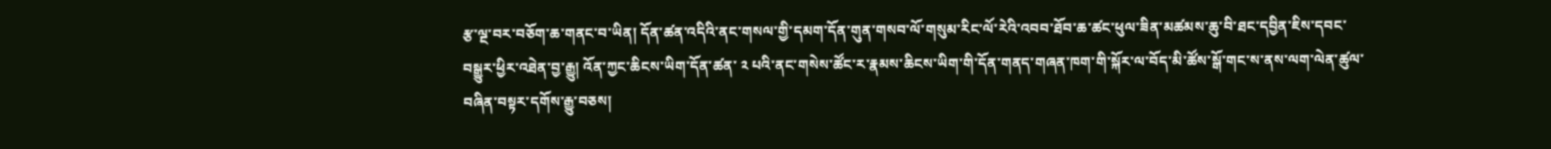རྩ་ལྔ་བར་བཅོག་ཆ་གནང་བ་ཡིན། དོན་ཚན་འདིའི་ནང་གསལ་གྱི་དམག་དོན་གུན་གསབ་ལོ་གསུམ་རིང་ལོ་རེའི་འབབ་ཐོབ་ཆ་ཚང་ཕུལ་ཟིན་མཚམས་ཆུ་བི་ཐང་དབྱིན་ཇིས་དབང་བསྒྱུར་ཕྱིར་འཐེན་བྱ་རྒྱུ། འོན་ཀྱང་ཆིངས་ཡིག་དོན་ཚན་ ༢ པའི་ནང་གསེས་ཚོང་ར་རྣམས་ཆིངས་ཡིག་གི་དོན་གནད་གཞན་ཁག་གི་སྐོར་ལ་བོད་མི་ཚོས་སྒོ་གང་ས་ནས་ལག་ལེན་ཚུལ་བཞིན་བསྟར་དགོས་རྒྱུ་བཅས།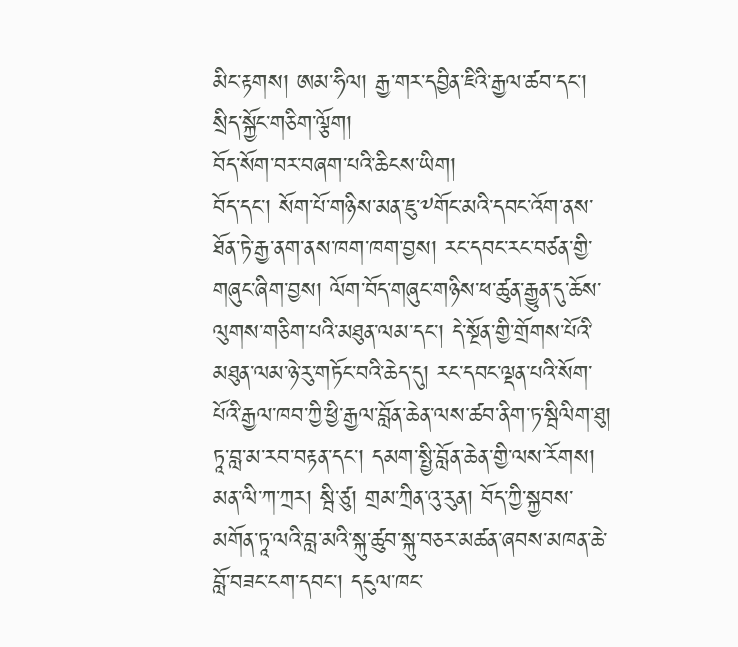མིང་རྟགས། ཨམ་ཧིལ། རྒྱ་གར་དབྱིན་ཇིའི་རྒྱལ་ཚབ་དང་། སྲིད་སྐྱོང་གཅིག་ལྕོག།
བོད་སོག་བར་བཞག་པའི་ཆིངས་ཡིག།
བོད་དང་། སོག་པོ་གཉིས་མན་ཇུ་༸གོང་མའི་དབང་འོག་ནས་ཐོན་ཏེ་རྒྱ་ནག་ནས་ཁག་ཁག་བྱས། རང་དབང་རང་བཙན་གྱི་གཞུང་ཞིག་བྱས། ལོག་བོད་གཞུང་གཉིས་ཕ་ཚུན་རྒྱུན་དུ་ཆོས་ལུགས་གཅིག་པའི་མཐུན་ལམ་དང་། དེ་སྔོན་གྱི་གྲོགས་པོའི་མཐུན་ལམ་ཉེ་རུ་གཏོང་བའི་ཆེད་དུ། རང་དབང་ལྡན་པའི་སོག་པོའི་རྒྱལ་ཁབ་ཀྱི་ཕྱི་རྒྱལ་བློན་ཆེན་ལས་ཚབ་ནིག་ཏ་སྦིལིག་ཐུ། ཏཱ་བླ་མ་རབ་བརྟན་དང་། དམག་སྤྱི་བློན་ཆེན་གྱི་ལས་རོགས། མན་ལི་ཀ་ཀྲར། སྦི་ཙུ། གྲམ་ཀྲིན་འུ་རུན། བོད་ཀྱི་སྐྱབས་མགོན་ཏཱ་ལའི་བླ་མའི་སྐུ་ཚུབ་སྐུ་བཅར་མཚན་ཞབས་མཁན་ཆེ་བློ་བཟང་ངག་དབང་། དངུལ་ཁང་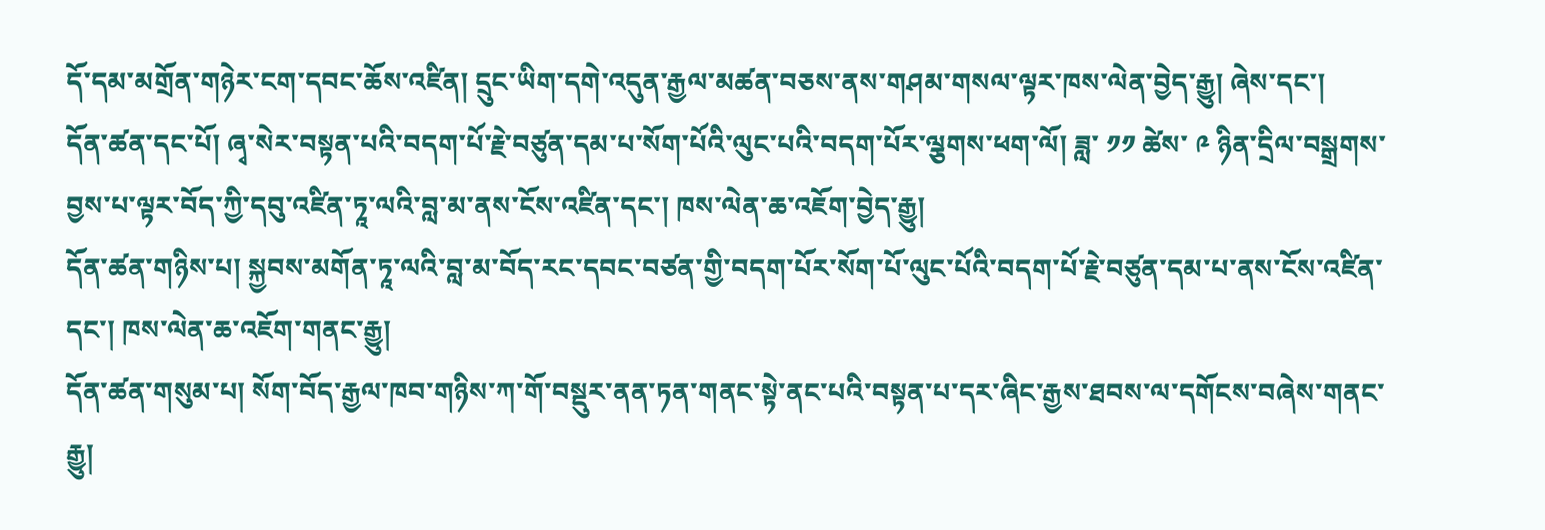དོ་དམ་མགྲོན་གཉེར་ངག་དབང་ཆོས་འཛིན། དྲུང་ཡིག་དགེ་འདུན་རྒྱལ་མཚན་བཅས་ནས་གཤམ་གསལ་ལྟར་ཁས་ལེན་བྱེད་རྒྱུ། ཞེས་དང་།
དོན་ཚན་དང་པོ། ཞྭ་སེར་བསྟན་པའི་བདག་པོ་རྗེ་བཙུན་དམ་པ་སོག་པོའི་ལུང་པའི་བདག་པོར་ལྕགས་ཕག་ལོ། ཟླ་ ༡༡ ཚེས་ ༩ ཉིན་དྲིལ་བསྒྲགས་བྱས་པ་ལྟར་བོད་ཀྱི་དབུ་འཛིན་ཏཱ་ལའི་བླ་མ་ནས་ངོས་འཛིན་དང་། ཁས་ལེན་ཆ་འཇོག་བྱེད་རྒྱུ།
དོན་ཚན་གཉིས་པ། སྐྱབས་མགོན་ཏཱ་ལའི་བླ་མ་བོད་རང་དབང་བཙན་གྱི་བདག་པོར་སོག་པོ་ལུང་པོའི་བདག་པོ་རྗེ་བཙུན་དམ་པ་ནས་ངོས་འཛིན་དང་། ཁས་ལེན་ཆ་འཇོག་གནང་རྒྱུ།
དོན་ཚན་གསུམ་པ། སོག་བོད་རྒྱལ་ཁབ་གཉིས་ཀ་གོ་བསྡུར་ནན་ཏན་གནང་སྟེ་ནང་པའི་བསྟན་པ་དར་ཞིང་རྒྱས་ཐབས་ལ་དགོངས་བཞེས་གནང་རྒྱུ།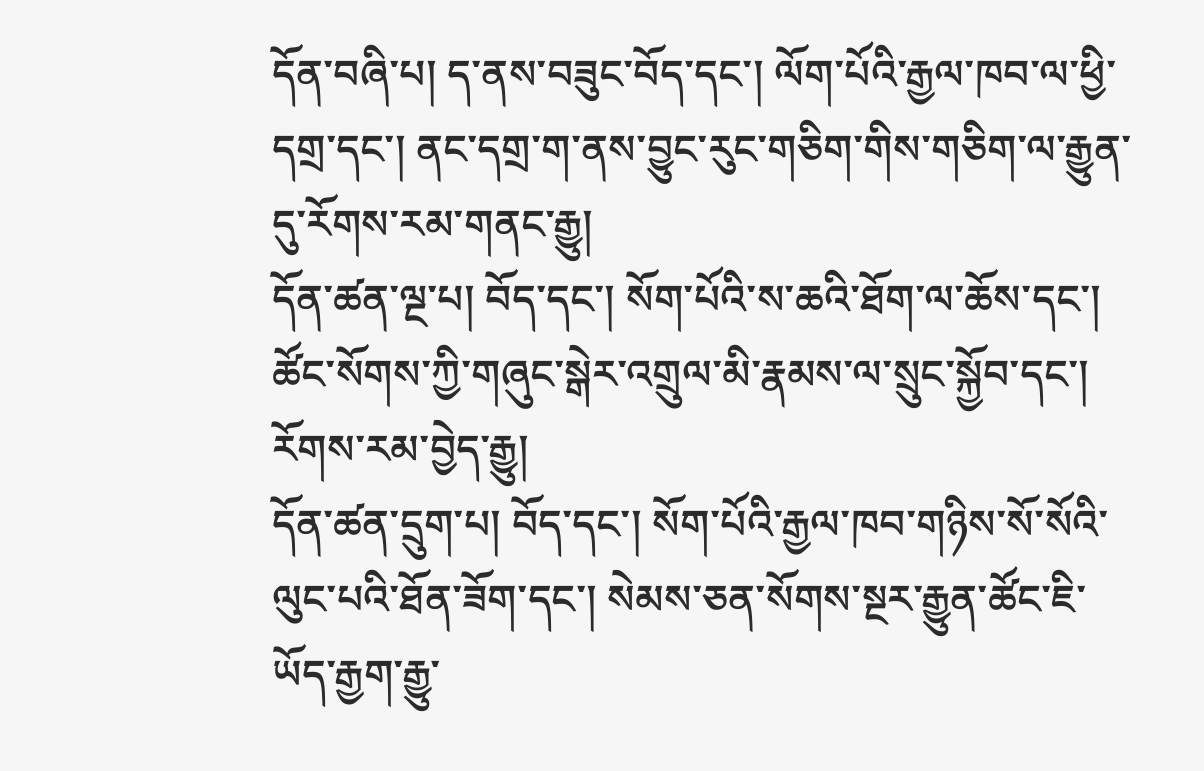དོན་བཞི་པ། ད་ནས་བཟུང་བོད་དང་། ལོག་པོའི་རྒྱལ་ཁབ་ལ་ཕྱི་དགྲ་དང་། ནང་དགྲ་ག་ནས་བྱུང་རུང་གཅིག་གིས་གཅིག་ལ་རྒྱུན་དུ་རོགས་རམ་གནང་རྒྱུ།
དོན་ཚན་ལྔ་པ། བོད་དང་། སོག་པོའི་ས་ཆའི་ཐོག་ལ་ཆོས་དང་། ཚོང་སོགས་ཀྱི་གཞུང་སྒེར་འགྲུལ་མི་རྣམས་ལ་སྲུང་སྐྱོབ་དང་། རོགས་རམ་བྱེད་རྒྱུ།
དོན་ཚན་དྲུག་པ། བོད་དང་། སོག་པོའི་རྒྱལ་ཁབ་གཉིས་སོ་སོའི་ལུང་པའི་ཐོན་ཟོག་དང་། སེམས་ཅན་སོགས་སྔར་རྒྱུན་ཚོང་ཇི་ཡོད་རྒྱག་རྒྱུ་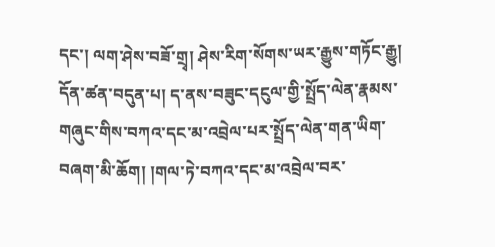དང་། ལག་ཤེས་བཟོ་གྲྭ། ཤེས་རིག་སོགས་ཡར་རྒྱུས་གཏོང་རྒྱུ།
དོན་ཚན་བདུན་པ། ད་ནས་བཟུང་དངུལ་གྱི་སྤྲོད་ལེན་རྣམས་གཞུང་གིས་བཀའ་དང་མ་འབྲེལ་པར་སྤྲོད་ལེན་གན་ཡིག་བཞག་མི་ཆོག། །གལ་ཏེ་བཀའ་དང་མ་འབྲེལ་བར་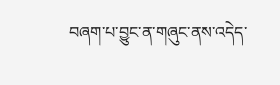བཞག་པ་བྱུང་ན་གཞུང་ནས་འདེད་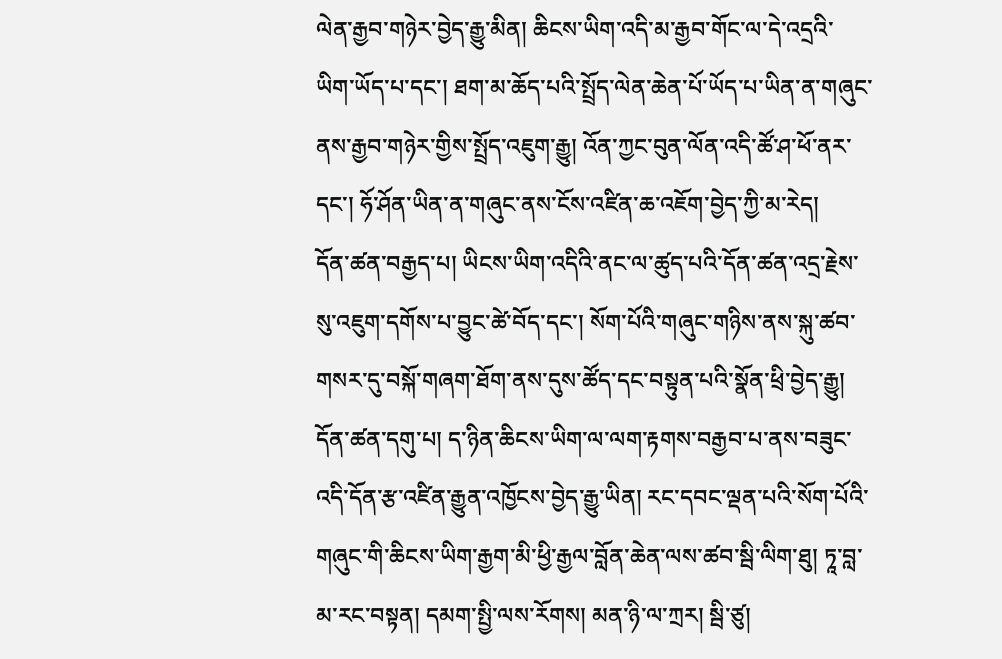ལེན་རྒྱབ་གཉེར་བྱེད་རྒྱུ་མིན། ཆིངས་ཡིག་འདི་མ་རྒྱབ་གོང་ལ་དེ་འདྲའི་ཡིག་ཡོད་པ་དང་། ཐག་མ་ཆོད་པའི་སྤྲོད་ལེན་ཆེན་པོ་ཡོད་པ་ཡིན་ན་གཞུང་ནས་རྒྱབ་གཉེར་གྱིས་སྤྲོད་འཇུག་རྒྱུ། འོན་ཀྱང་བུན་ལོན་འདི་ཚོ་ཤ་ཕོ་ནར་དང་། ཧོ་ཤོན་ཡིན་ན་གཞུང་ནས་ངོས་འཛིན་ཆ་འཇོག་བྱེད་ཀྱི་མ་རེད།
དོན་ཚན་བརྒྱད་པ། ཡིངས་ཡིག་འདིའི་ནང་ལ་ཚུད་པའི་དོན་ཚན་འདྲ་རྗེས་སུ་འཇུག་དགོས་པ་བྱུང་ཚེ་བོད་དང་། སོག་པོའི་གཞུང་གཉིས་ནས་སྐུ་ཚབ་གསར་དུ་བསྐོ་གཞག་ཐོག་ནས་དུས་ཚོད་དང་བསྟུན་པའི་སྣོན་ཕྲི་བྱེད་རྒྱུ།
དོན་ཚན་དགུ་པ། ད་ཉིན་ཆིངས་ཡིག་ལ་ལག་རྟགས་བརྒྱབ་པ་ནས་བཟུང་འདི་དོན་རྩ་འཛིན་རྒྱུན་འཁྱོངས་བྱེད་རྒྱུ་ཡིན། རང་དབང་ལྡན་པའི་སོག་པོའི་གཞུང་གི་ཆིངས་ཡིག་རྒྱག་མི་ཕྱི་རྒྱལ་བློན་ཆེན་ལས་ཚབ་སྦི་ལིག་ཐུ། ཏཱ་བླ་མ་རང་བསྟན། དམག་སྤྱི་ལས་རོགས། མན་ཉི་ལ་ཀྲར། སྦི་ཙུ།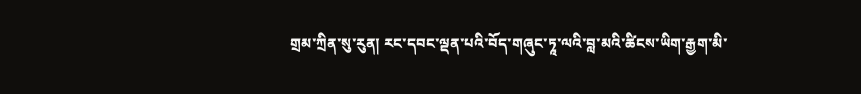གྲམ་ཀྲིན་སུ་རུན། རང་དབང་ལྡན་པའི་བོད་གཞུང་ཏཱ་ལའི་བླ་མའི་ཚིངས་ཡིག་རྒྱག་མི་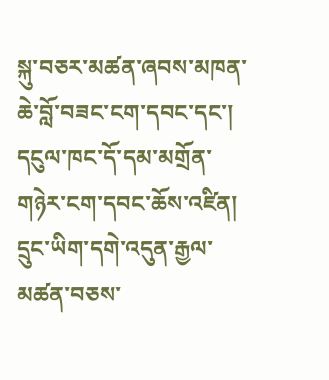སྐུ་བཅར་མཚན་ཞབས་མཁན་ཆེ་བློ་བཟང་ངག་དབང་དང་། དངུལ་ཁང་དོ་དམ་མགྲོན་གཉེར་ངག་དབང་ཆོས་འཛིན། དྲུང་ཡིག་དགེ་འདུན་རྒྱལ་མཚན་བཅས་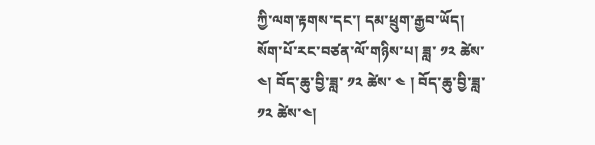ཀྱི་ལག་རྟགས་དང་། དམ་ཕྲུག་རྒྱབ་ཡོད། སོག་པོ་རང་བཙན་ལོ་གཉིས་པ། ཟླ་ ༡༢ ཚེས་ ༤། བོད་ཆུ་བྱི་ཟླ་ ༡༢ ཚེས་ ༤ ། བོད་ཆུ་བྱི་ཟླ་ ༡༢ ཚེས་༤།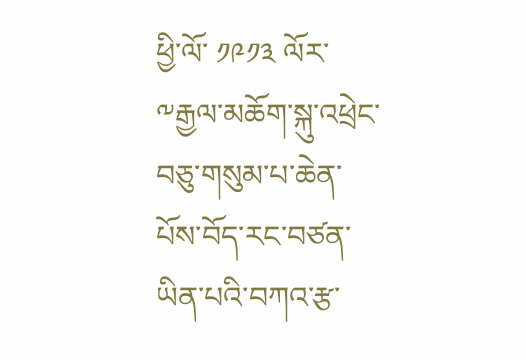ཕྱི་ལོ་ ༡༩༡༣ ལོར་༸རྒྱལ་མཆོག་སྐུ་འཕྲེང་བཅུ་གསུམ་པ་ཆེན་པོས་བོད་རང་བཙན་ཡིན་པའི་བཀའ་རྩ་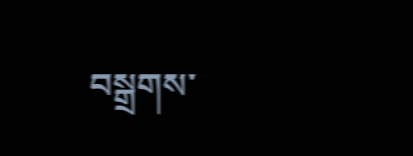བསྒྲགས་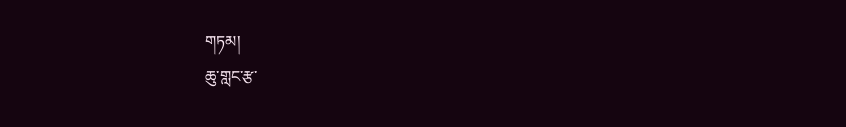གཏམ།
ཆུ་གླང་རྩ་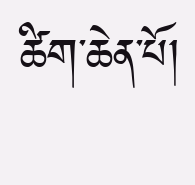ཚིག་ཆེན་པོ།